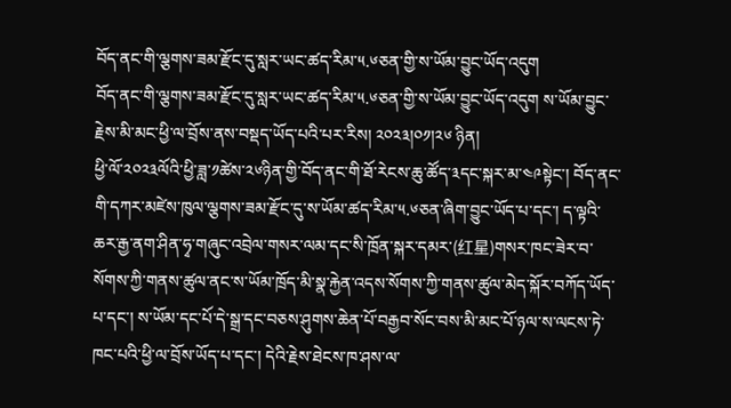བོད་ནང་གི་ལྕགས་ཟམ་རྫོང་དུ་སླར་ཡང་ཚད་རིམ་༥.༦ཅན་གྱི་ས་ཡོམ་བྱུང་ཡོད་འདུག
བོད་ནང་གི་ལྕགས་ཟམ་རྫོང་དུ་སླར་ཡང་ཚད་རིམ་༥.༦ཅན་གྱི་ས་ཡོམ་བྱུང་ཡོད་འདུག ས་ཡོམ་བྱུང་རྗེས་མི་མང་ཕྱི་ལ་བྲོས་ནས་བསྡད་ཡོད་པའི་པར་རིས། ༢༠༢༣།༠༡།༢༦ ཉིན།
ཕྱི་ལོ་༢༠༢༣ལོའི་ཕྱི་ཟླ་༡ཚེས་༢༦ཉིན་གྱི་བོད་ནང་གི་ཐོ་རེངས་ཆུ་ཚོད་༣དང་སྐར་མ་༤༩སྟེང་། བོད་ནང་གི་དཀར་མཛེས་ཁུལ་ལྕགས་ཟམ་རྫོང་དུ་ས་ཡོམ་ཚད་རིམ་༥.༦ཅན་ཞིག་བྱུང་ཡོད་པ་དང་། ད་ལྟའི་ཆར་རྒྱ་ནག་ཤིན་ཧྭ་གཞུང་འབྲེལ་གསར་ལམ་དང་སི་ཁྲོན་སྐར་དམར་(红星)གསར་ཁང་ཟེར་བ་སོགས་ཀྱི་གནས་ཚུལ་ནང་ས་ཡོམ་ཁྲོད་མི་སྣ་རྐྱེན་འདས་སོགས་ཀྱི་གནས་ཚུལ་མེད་སྐོར་བཀོད་ཡོད་པ་དང་། ས་ཡོམ་དང་པོ་དེ་སྒྲ་དང་བཅས་ཤུགས་ཆེན་པོ་བརྒྱབ་སོང་བས་མི་མང་པོ་ཉལ་ས་ལངས་ཏེ་ཁང་པའི་ཕྱི་ལ་བྲོས་ཡོད་པ་དང་། དེའི་རྗེས་ཐེངས་ཁ་ཤས་ལ་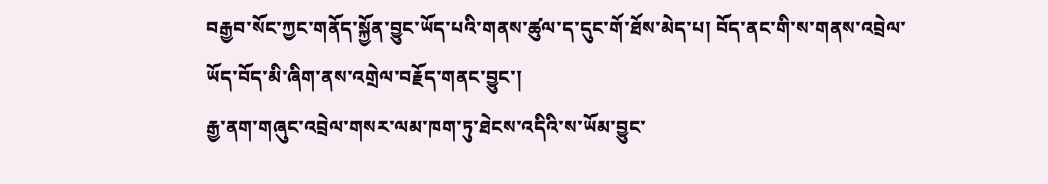བརྒྱབ་སོང་ཀྱང་གནོད་སྐྱོན་བྱུང་ཡོད་པའི་གནས་ཚུལ་ད་དུང་གོ་ཐོས་མེད་པ། བོད་ནང་གི་ས་གནས་འབྲེལ་ཡོད་བོད་མི་ཞིག་ནས་འགྲེལ་བརྗོད་གནང་བྱུང་།
རྒྱ་ནག་གཞུང་འབྲེལ་གསར་ལམ་ཁག་ཏུ་ཐེངས་འདིའི་ས་ཡོམ་བྱུང་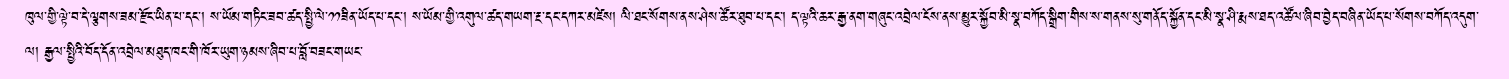ཁུལ་གྱི་ལྟེ་བ་དེ་ལྕགས་ཟམ་རྫོང་ཡིན་པ་དང་། ས་ཡོམ་གཏིང་ཟབ་ཚད་སྤྱི་ལེ་༡༡ཟིན་ཡོད་པ་དང་། ས་ཡོམ་གྱི་འགུལ་ཚད་གཡག་རྔ་དང་དཀར་མཛེས། ལི་ཐང་སོགས་ནས་ཤེས་ཚོར་ཐུབ་པ་དང་། ད་ལྟའི་ཆར་རྒྱ་ནག་གཞུང་འབྲེལ་ངོས་ནས་མྱུར་སྐྱོབ་མི་སྣ་བཀོད་སྒྲིག་གིས་ས་གནས་སུ་གནོད་སྐྱོན་དང་མི་སྣ་ཤི་རྨས་ཐད་འཚོལ་ཞིབ་བྱེད་བཞིན་ཡོད་པ་སོགས་བཀོད་འདུག་ལ། རྒྱལ་སྤྱིའི་བོད་དོན་འབྲེལ་མཐུད་ཁང་གི་ཁོར་ཡུག་ཉམས་ཞིབ་པ་བློ་བཟང་གཡང་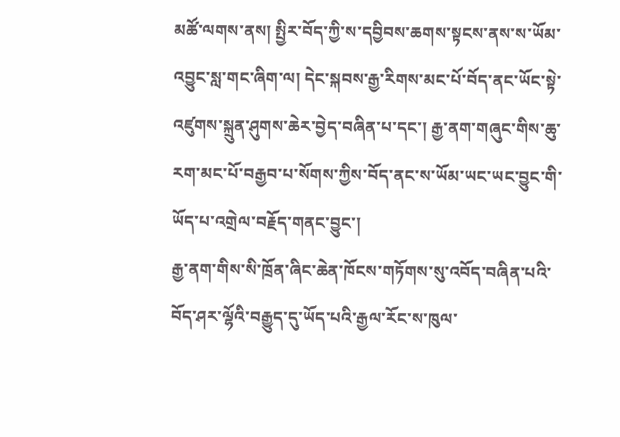མཚོ་ལགས་ནས། སྤྱིར་བོད་ཀྱི་ས་དབྱིབས་ཆགས་སྟངས་ནས་ས་ཡོམ་འབྱུང་སླ་གང་ཞིག་ལ། དེང་སྐབས་རྒྱ་རིགས་མང་པོ་བོད་ནང་ཡོང་སྟེ་འཛུགས་སྐྲུན་ཤུགས་ཆེར་བྱེད་བཞིན་པ་དང་། རྒྱ་ནག་གཞུང་གིས་ཆུ་རག་མང་པོ་བརྒྱབ་པ་སོགས་ཀྱིས་བོད་ནང་ས་ཡོམ་ཡང་ཡང་བྱུང་གི་ཡོད་པ་འགྲེལ་བརྗོད་གནང་བྱུང་།
རྒྱ་ནག་གིས་སི་ཁྲོན་ཞིང་ཆེན་ཁོངས་གཏོགས་སུ་འབོད་བཞིན་པའི་བོད་ཤར་ལྷོའི་བརྒྱུད་དུ་ཡོད་པའི་རྒྱལ་རོང་ས་ཁུལ་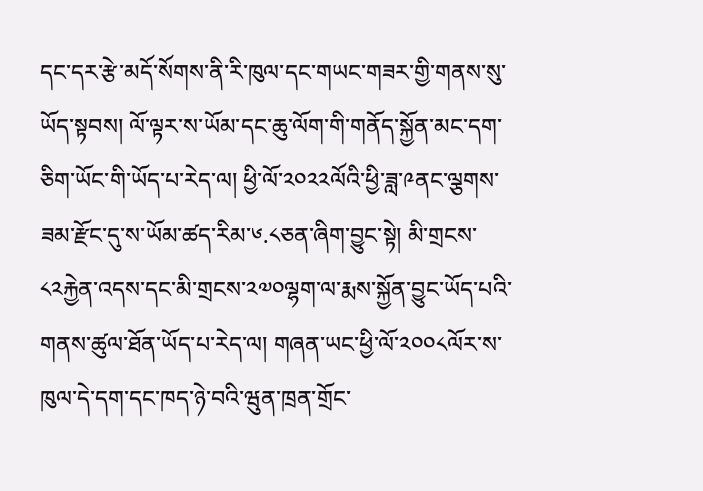དང་དར་རྩེ་མདོ་སོགས་ནི་རི་ཁུལ་དང་གཡང་གཟར་གྱི་གནས་སུ་ཡོད་སྟབས། ལོ་ལྟར་ས་ཡོམ་དང་ཆུ་ལོག་གི་གནོད་སྐྱོན་མང་དག་ཅིག་ཡོང་གི་ཡོད་པ་རེད་ལ། ཕྱི་ལོ་༢༠༢༢ལོའི་ཕྱི་ཟླ་༩ནང་ལྕགས་ཟམ་རྫོང་དུ་ས་ཡོམ་ཚད་རིམ་༦.༨ཅན་ཞིག་བྱུང་སྟེ། མི་གྲངས་༨༢རྐྱེན་འདས་དང་མི་གྲངས་༢༧༠ལྷག་ལ་རྨས་སྐྱོན་བྱུང་ཡོད་པའི་གནས་ཚུལ་ཐོན་ཡོད་པ་རེད་ལ། གཞན་ཡང་ཕྱི་ལོ་༢༠༠༨ལོར་ས་ཁུལ་དེ་དག་དང་ཁད་ཉེ་བའི་ཝུན་ཁྲན་གྲོང་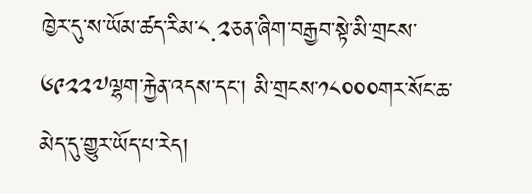ཁྱེར་དུ་ས་ཡོམ་ཚད་རིམ་༨.༢ཅན་ཞིག་བརྒྱབ་སྟེ་མི་གྲངས་༦༩༢༢༧ལྷག་རྐྱེན་འདས་དང་། མི་གྲངས་༡༨༠༠༠གར་སོང་ཆ་མེད་དུ་གྱུར་ཡོད་པ་རེད།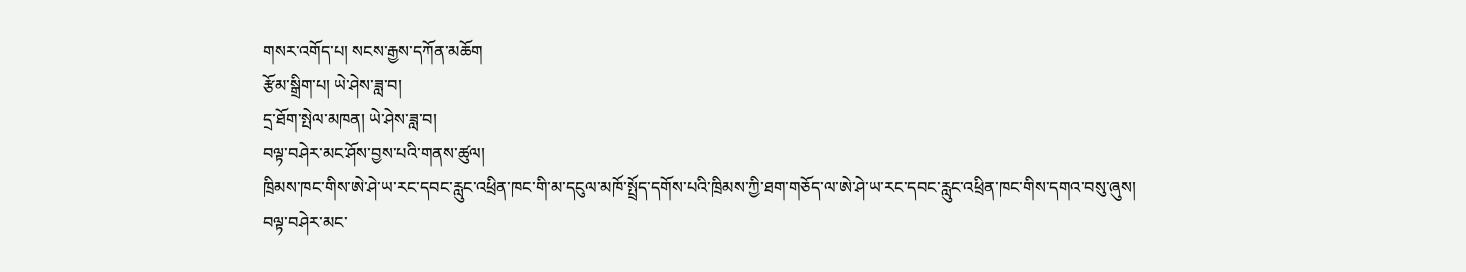གསར་འགོད་པ། སངས་རྒྱས་དཀོན་མཆོག
རྩོམ་སྒྲིག་པ། ཡེ་ཤེས་ཟླ་བ།
དྲ་ཐོག་སྤེལ་མཁན། ཡེ་ཤེས་ཟླ་བ།
བལྟ་བཤེར་མང་ཤོས་བྱས་པའི་གནས་ཚུལ།
ཁྲིམས་ཁང་གིས་ཨེ་ཤེ་ཡ་རང་དབང་རླུང་འཕྲིན་ཁང་གི་མ་དངུལ་མཁོ་སྤྲོད་དགོས་པའི་ཁྲིམས་ཀྱི་ཐག་གཅོད་ལ་ཨེ་ཤེ་ཡ་རང་དབང་རླུང་འཕྲིན་ཁང་གིས་དགའ་བསུ་ཞུས།
བལྟ་བཤེར་མང་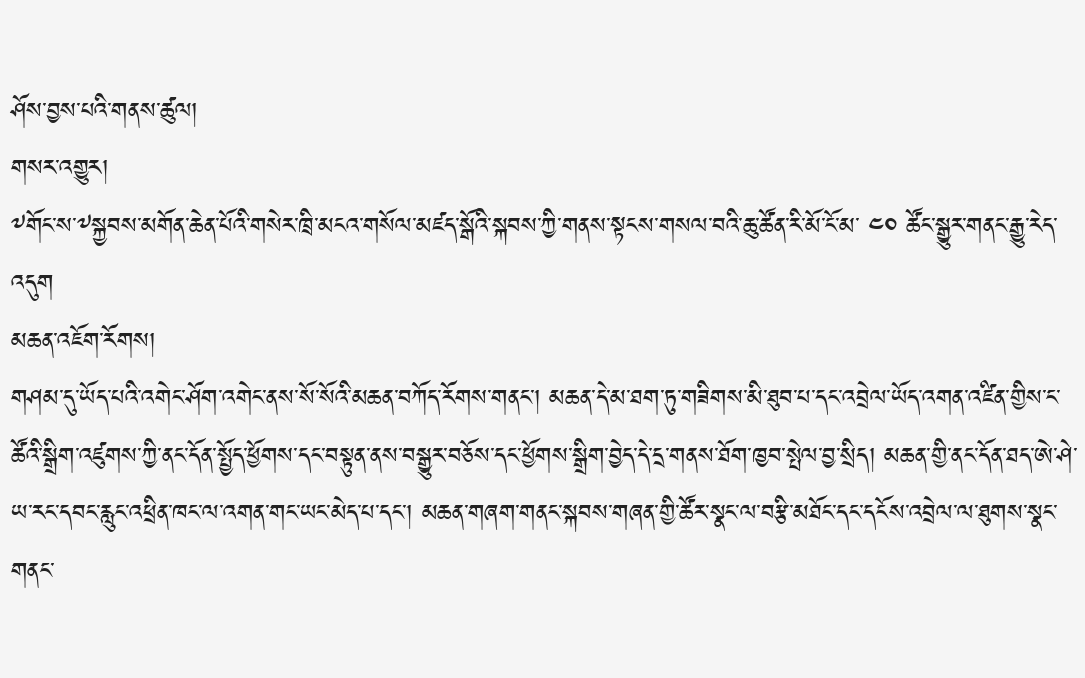ཤོས་བྱས་པའི་གནས་ཚུལ།
གསར་འགྱུར།
༸གོང་ས་༸སྐྱབས་མགོན་ཆེན་པོའི་གསེར་ཁྲི་མངའ་གསོལ་མཛད་སྒོའི་སྐབས་ཀྱི་གནས་སྟངས་གསལ་བའི་ཆུ་ཚོན་རི་མོ་ངོ་མ་ ༤༠ ཚོང་སྒྱུར་གནང་རྒྱུ་རེད་འདུག
མཆན་འཇོག་རོགས།
གཤམ་དུ་ཡོད་པའི་འགེང་ཤོག་འགེང་ནས་སོ་སོའི་མཆན་བཀོད་རོགས་གནང་། མཆན་དེ་མ་ཐག་ཏུ་གཟིགས་མི་ཐུབ་པ་དང་འབྲེལ་ཡོད་འགན་འཛིན་གྱིས་ང་ཚོའི་སྒྲིག་འཛུགས་ཀྱི་ནང་དོན་སྤྱོད་ཕྱོགས་དང་བསྟུན་ནས་བསྒྱུར་བཅོས་དང་ཕྱོགས་སྒྲིག་བྱེད་དེ་དྲ་གནས་ཐོག་ཁྱབ་སྤེལ་བྱ་སྲིད། མཆན་གྱི་ནང་དོན་ཐད་ཨེ་ཤེ་ཡ་རང་དབང་རླུང་འཕྲིན་ཁང་ལ་འགན་གང་ཡང་མེད་པ་དང་། མཆན་གཞག་གནང་སྐབས་གཞན་གྱི་ཚོར་སྣང་ལ་བརྩི་མཐོང་དང་དངོས་འབྲེལ་ལ་ཐུགས་སྣང་གནང་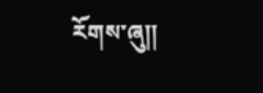རོགས་ཞུ༎